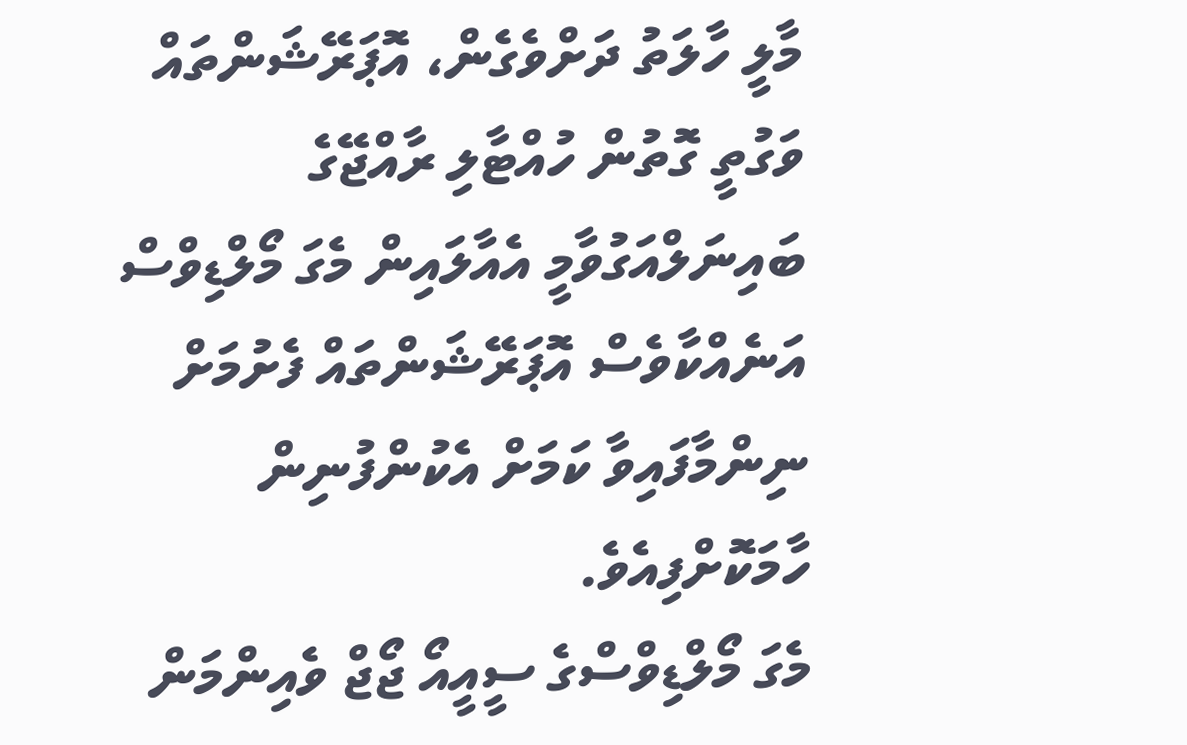މާލީ ހާލަތު ދަށްވެގެން، އޮޕަރޭޝަންތައް ވަގުތީ ގޮތުން ހުއްޓާލި ރާއްޖޭގެ ބައިނަލްއަގުވާމީ އެއާލައިން މެގަ މޯލްޑިވްސް އަނެއްކާވެސް އޮޕަރޭޝަންތައް ފެށުމަށް ނިންމާފައިވާ ކަމަށް އެކުންފުނިން ހާމަކޮށްފިއެވެ.
މެގަ މޯލްޑިވްސްގެ ސީއީއޯ ޖޯޖް ވެއިންމަން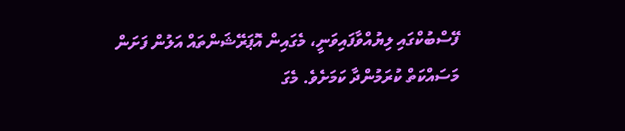ފޭސްބުކްގައި ލިޔުއްވާފައިވަނީ، މެގައިން އޮޕަރޭޝަންތައް އަލުން ފަށަން މަސައްކަތް ކުރަމުންދާ ކަމަށެވެ. މެގަ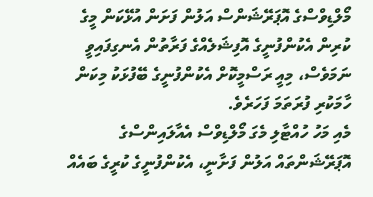މޯލްޑިވްސްގެ އޮޕަރޭޝަންސް އަލުން ފަށަން އުޅޭކަން މީގެ ކުރިން އެކުންފުނީގެ އޮފިޝަލެއްގެ ފަރާތުން އެނގިފައިވީ ނަމަވެސް، މިއީ ރަސްމީކޮށް އެކުންފުނީގެ ބޭފުޅަކު މިކަން ހާމަކުރި ފުރަތަމަ ފަހަރެވެ.
މެއި މަހު ހުއްޓާލި މެގަ މޯލްޑިވްސް އެއާލައިންސްގެ އޮޕަރޭޝަންތައް އަލުން ފަށާނީ، އެކުންފުނީގެ ކުރީގެ ބައެއް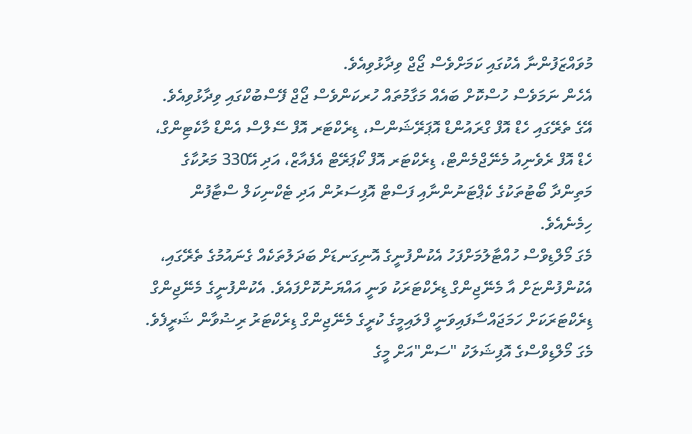މުވައްޒަފުންނާ އެކުގައި ކަމަށްވެސް ޖޯޖް ވިދާޅުވިއެވެ.
އެހެން ނަމަވެސް ހުސްކޮށް ބައެއް މަގާމުތައް ހުރކަންވެސް ޖޯޖް ފޭސްބުކްގައި ވިދާޅުވިއެވެ. އޭގެ ތެރޭގައި ހެޑް އޮފް ގްރައުންޑް އޮޕަރޭޝަންސް، ޑިރެކްޓަރ އޮފް ސޭލްސް އެންޑް މާކެޓިންގް، ހެޑް އޮފް ރެވެނިއު މެނޭޖްމެންޓް، ޑިރެކްޓަރ އޮފް ކޯޕަރޭޓް އެފެއާޒް، އަދި އޭ330 މަރުކާގެ މަތިންދާ ބޯޓުތަކުގެ ކެޕްޓަނުންނާއި ފަސްޓް އޮފިސަރުން އަދި ޓެކްނިކަލް ސްޓާފުން ހިމެނެއެވެ.
މެގަ މޯލްޑިވްސް ހުއްޓާލުމަށްފަހު އެކުންފުނީގެ އޮނިގަނޑަށް ބަދަލުތަކެއް ގެނައުމުގެ ތެރޭގައި، އެކުންފުންޏަށް އާ މެނޭޖިންގް ޑިރެކްޓަރަކު ވަނީ އައްޔަނުކޮށްފައެވެ. އެކުންފުނީގެ މެނޭޖިންގް ޑިރެކްޓަރަކަށް ހަމަޖައްސާފައިވަނީ ފްލައިމީގެ ކުރީގެ މެނޭޖިންގް ޑިރެކްޓަރު ރިޟުވާން ޝަރީފެވެ.
މެގަ މޯލްޑިވްސްގެ އޮފިޝަލަކު "ސަން"އަށް މީގެ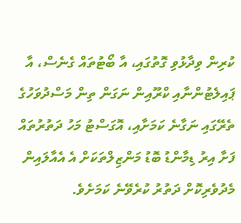ކުރިން ވިދާޅުވި ގޮތުގައި، އާ ބޯޓުތައް ގެނެސް، އާ ޕައިލެޓުންނާއި ކްރޫއިން ނަގަން ތިން މަސްދުވަހުގެ ތެރޭގައި ނަގާނެ ކަމަށާއި، އޮގަސްޓު މަހު ދަތުރުތައް ފަށާ އިރު ޑިމާންޑު ބޮޑު މަންޒިލްތަކަށް އެ އެއާލައިން މެދުވެރިކޮށް ދަތުރު ކުރެވޭނެ ކަމަށެވެ.